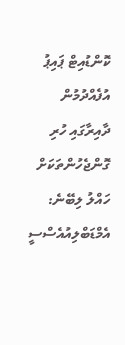ކޮންޑުއިޓް ޕައިޕު އުފެއްދުމުން ދާއިރާގައި ހުރި ގޮންޖެހުންތަކަށް ހައްލު ލިބޭނެ: އެމްޑަބްލިއުއެސްސީ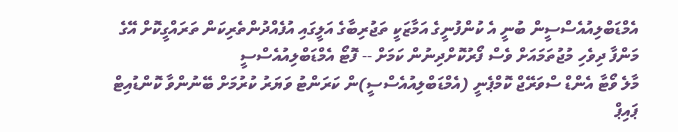އެމްޑަބްލިއުއެސްސީން ބުނީ އެ ކުންފުނީގެ އަމާޒަކީ ތަޖުރިބާގެ އަލީގައި އުފެއްދުންތެރިކަން ތަރައްގީކޮށް އޭގެ މަންފާ ދިވެހި މުޖުތަމައަށް ވެސް ފޯރުކޮށްދިނުން ކަމަށް -- ފޮޓޯ އެމްޑަބްލިއުއެސްސީ
މާލެ ވޯޓާ އެންޑް ސްވަރޭޖް ކޮމްޕެނީ (އެމްޑަބްލިއުއެސްސީ)ން ކަރަންޓު ވަޔަރު ކުރުމަށް ބޭނުންވާ ކޮންޑުއިޓް ޕައިޕް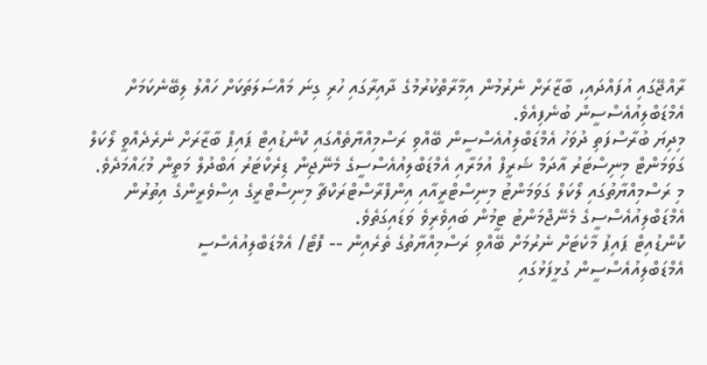ރާއްޖޭގައި އުފައްދައި، ބާޒާރަށް ނެރުމުން އިމާރާތްކުރުމުގެ ދާއިރާގައި ހުރި ގިނަ މައްސަލަތަކަށް ހައްލު ލިބޭނެކަމަށް އެމްޑަބްލިއުއެސްސީން ބުނެފިއެވެ.
މިދިޔަ ބުރާސްފަތި ދުވަހު އެމްޑަބްލިއުއެސްސީން ބޭއްވި ރަސްމިއްޔާތެއްގައި ކޮންޑުއިޓް ޕައިޕް ބާޒާރަށް ނެރެދެއްވީ ލޯކަލް ގަވަމަންޓް މިނިސްޓަރު އާދަމް ޝަރީފް އުމަރާއި އެމްޑަބްލިއުއެސްސީގެ މެނޭޖިން ޑިރެކްޓަރު އަބްދުލް މަތީން މުޙައްމަދެވެ.
މި ރަސްމިއްޔާތުގައި ލޯކަލް ގަވަމަންޓު މިނިސްޓްރީއާއި އިންފްރާސްޓްރަކްޗާ މިނިސްޓްރީގެ އިސްވެރީންގެ އިތުރުން އެމްޑަބްލިއުއެސްސީގެ މެނޭޖްމަންޓު ޓީމުން ބައިވެރިވެ ވަޑައިގަތެވެ.
ކޮންޑުއިޓް ޕައިޕު މާކެޓަށް ނެރުމަށް ބޭއްވި ރަސްމިއްޔާތުގެ ތެރެއިން -- ފޮޓޯ/ އެމްޑަބްލިއުއެސްސީ
އެމްޑަބްލިއުއެސްސީން ގުޅީފަޅުގައި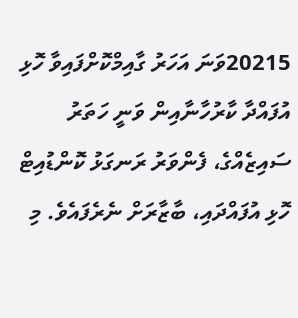20215ވަނަ އަހަރު ގާއިމްކޮށްފައިވާ ހޮޅި އުފައްދާ ކާރުހާނާއިން ވަނީ ހަތަރު ސައިޒެއްގެ، ފެންވަރު ރަނގަޅު ކޮންޑުއިޓް ހޮޅި އުފައްދައި، ބާޒާރަށް ނެރެފައެވެ. މި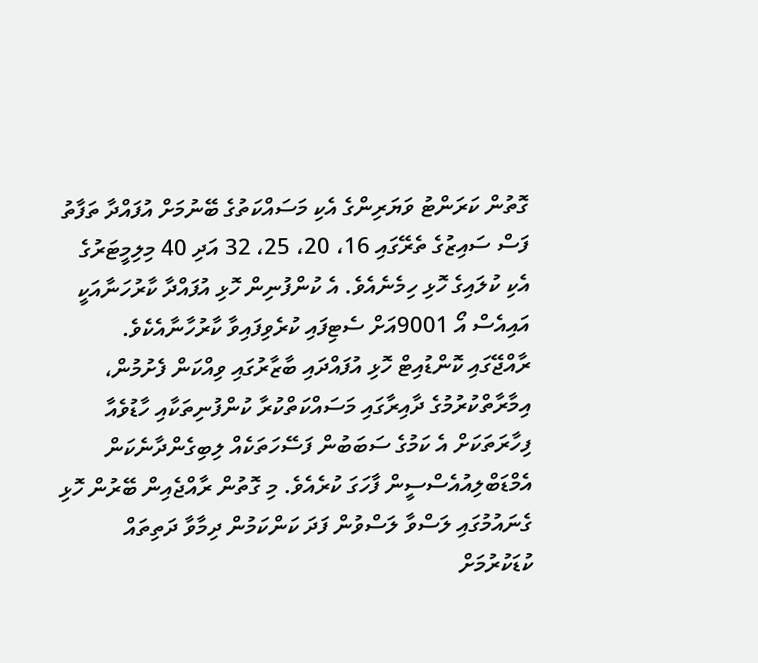ގޮތުން ކަރަންޓު ވަޔަރިންގެ އެކި މަސައްކަތުގެ ބޭނުމަށް އުފައްދާ ތަފާތު ފަސް ސައިޒުގެ ތެރޭގައި 16، 20، 25، 32 އަދި 40 މިލިމީޓަރުގެ އެކި ކުލައިގެ ހޮޅި ހިމެނެއެވެ. އެ ކުންފުނިން ހޮޅި އުފައްދާ ކާރުހަނާއަކީ އައިއެސް އޯ 9001އަށް ސެޓިފައި ކުރެވިފައިވާ ކާރުހާނާއެކެވެ.
ރާއްޖޭގައި ކޮންޑުއިޓް ހޮޅި އުފައްދައި ބާޒާރުގައި ވިއްކަން ފެށުމުން، އިމާރާތްކުރުމުގެ ދާއިރާގައި މަސައްކަތްކުރާ ކުންފުނިތަކާއި ހާޑުވެއާ ފިހާރަތަކަށް އެ ކަމުގެ ސަބަބުން ފަސޭހަތަކެއް ލިބިގެންދާނެކަން އެމްޑަބްލިއުއެސްސީން ފާހަގަ ކުރެއެވެ. މި ގޮތުން ރާއްޖެއިން ބޭރުން ހޮޅި ގެނައުމުގައި ލަސްވާ ލަސްވުން ފަދަ ކަންކަމުން ދިމާވާ ދަތިތައް ކުޑަކުރުމަށް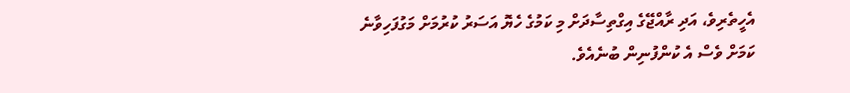އެހީތެރިވެ، އަދި ރާއްޖޭގެ އިގްތިސާދަށް މި ކަމުގެ ހެޔޮ އަސަރު ކުރުމަށް މަގުފަހިވާނެ ކަމަށް ވެސް އެ ކުންފުނިން ބުނެއެވެ.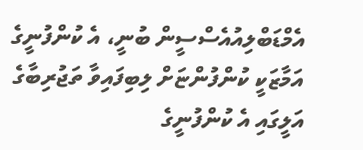އެމްޑަބްލިއުއެސްސީން ބުނީ، އެ ކުންފުނީގެ އަމާޒަކީ ކުންފުންޏަށް ލިބިފައިވާ ތަޖުރިބާގެ އަލީގައި އެ ކުންފުނީގެ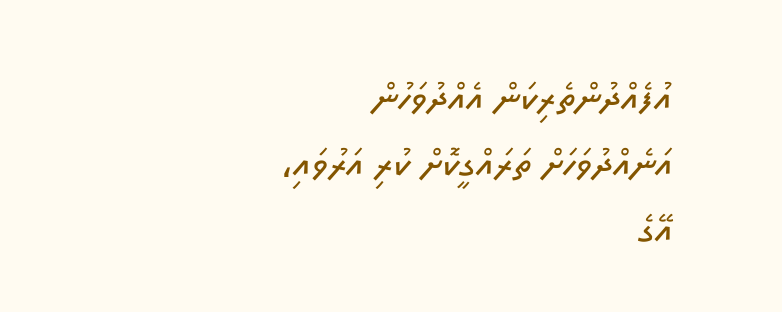އުފެއްދުންތެރިކަން އެއްދުވަހުން އަނެއްދުވަހަށް ތަރައްގީކޮށް ކުރި އަރުވައި، އޭގެ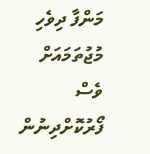މަންފާ ދިވެހި މުޖުތަމައަށް ވެސް ފޯރުކޮށްދިނުން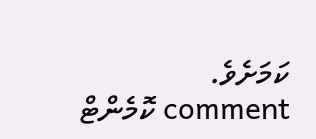ކަމަށެވެ.
comment ކޮމެންޓް